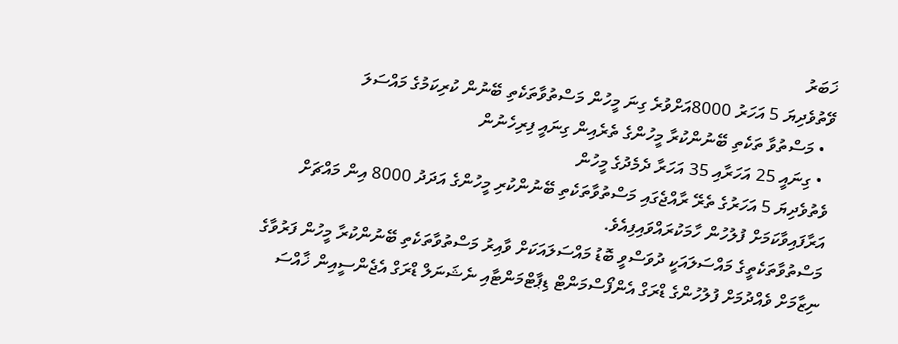ޚަބަރު
ވޭތުވެދިޔަ 5 އަހަރު 8000އަށްވުރެ ގިނަ މީހުން މަސްތުވާތަކެތި ބޭނުން ކުރިކަމުގެ މައްސަލަ
  • މަސްތުވާ ތަކެތި ބޭނުންކުރާ މީހުންގެ ތެރެއިން ގިނައީ ފިރިހެނުން
  • ގިނައީ 25 އަހަރާއި 35 އަހަރާ ދެމެދުގެ މީހުން
ވެތުވެދިޔަ 5 އަހަރުގެ ތެރޭ ރާއްޖެގައި މަސްތުވާތަކެތި ބޭނުންކުރި މީހުންގެ އަދަދު 8000 އިން މައްޗަށް އަރާފައިވާކަމަށް ފުލުހުން ހާމަކުރައްވައިފިއެވެ.
މަސްތުވާތަކެތީގެ މައްސަލައަކީ ދުވަސްވީ ބޮޑު މައްސަލައަކަށް ވާއިރު މަސްތުވާތަކެތި ބޭނުންކުރާ މީހުން ފަރުވާގެ ނިޒާމަށް ވެއްދުމަށް ފުލުހުންގެ ޑްރަގް އެންފޯސްމަންޓް ޑިޕާޓްމަންޓާއި ނެޝަނަލް ޑްރަގް އެޖެންސީއިން ޚާއްސަ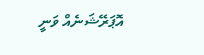އޮޕަރޭޝަނެއް ވަނީ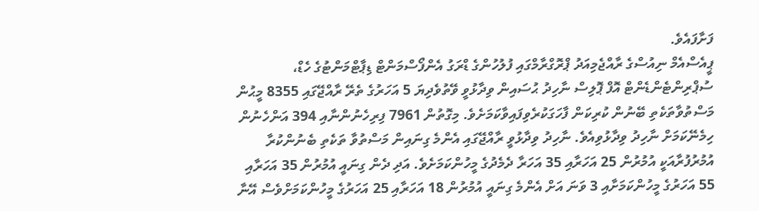ފަށާފައެވެ.
ޕީއެސްއެމް ނިއުސްގެ ރާއްޖެމިއަދު ޕްރޮގްރާމްގައި ފުލުހުންގެ ޑްރަގު އެންފޯސްމަންޓް ޑިޕާޓްމަންޓުގެ ހެޑް، ސުޕްރިންޓެންޑެންޓް އޮފް ޕޮލިސް ނާހިދު ޙުސައިން ވިދާޅުވީ ވޭތުވެދިޔަ 5 އަހަރުގެ ތެރޭ ރާއްޖޭގައި 8355 މީޙުން މަސްތުވާތަކެތި ބޭނުން ކުރިކަން ފާހަގަކުރެވިފައިވާކަމަށެވެ. މިގޮތުން 7961 ފިރިހެނުންނާއި 394 އަންހެނުން ހިމެނޭކަމަށް ނާހިދު ވިދާޅުވިއެވެ. ނާހިދު ވިދާޅުވީ ރާއްޖޭގައި އެންމެ ގިނައިން މަސްތުވާ ތަކެތި ބެނުންކުރާ އުމުރުފުރާއަކީ އުމުރުން 25 އަހަރާއި 35 އަހަރާ ދެމެދުގެ މީހުންކަމަށެވެ. އަދި ދެން ގިނައީ އުމުރުން 35 އަހަރާއި 55 އަހަރުގެ މީހުންކަމަށާއި 3 ވަނަ އަށް އެންމެ ގިނައީ އުމުރުން 18 އަހަރާއި 25 އަހަރުގެ މީހުންކަމަށްވެސް އޭނާ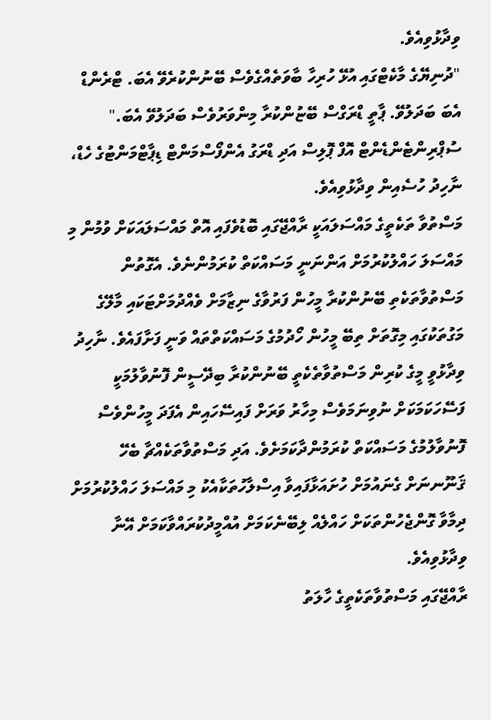ވިދާޅުވިއެވެ.
"ދުނިޔޭގެ މާކެޓްގައި އުޅޭ ހުރިހާ ބާވަތެއްގެވެސް ބޭނުންކުރެވޭ އެބަ. ޓްރެންޑް އެބަ ބަދަލުވޭ. ޕާތީ ޑްރަގްސް ބޭޏުންކުރާ މިންވަރުވެސް ބަދަލުވޭ އެބަ." ސުޕްރިންޓެންޑެންޓް އޮފް ޕޮލިސް އަދި ޑްރަގު އެންފޯސްމަންޓް ޑިޕާޓްމަންޓުގެ ހެޑް، ނާހިދު ހުސެއިން ވިދާޅުވިއެވެ.
މަސްތުވާ ތަކެތީގެ މައްސަލައަކީ ރާއްޖޭގައި ބޮޑުވެފައި އޮތް މައްސަލައަކަށް ވުމުން މި މައްސަލަ ހައްލުކުރުމަށް އަންނަނީ މަސައްކަތް ކުރަމުންނެވެ. އެގޮތުން މަސްތުވާތަކެތި ބޭނުންކުރާ މީހުން ފަރުވާގެ ނިޒާމަށް ވެއްދުމަށްޓަކައި މާލޭގެ މަގުތަކުގައި މިގޮތަށް ތިބޭ މީހުން ހޯދުމުގެ މަސައްކަތްތައް ވަނީ ފަށާފައެވެ. ނާހިދު ވިދާޅުވީ މީގެ ކުރިން މަސްތުވާތެކެތީ ބޭނުންކުރާ ބިދޭސީން ފޮނުވާލުމަކީ ފަސޭހަކަމަކަށް ނުވިނަމަވެސް މިހާރު ވަރަށް ފައިސޭހައިން އެފަދަ މީހުންވެސް ފޮނުވާލުމުގެ މަސައްކަތް ކުރަމުންދާކަމަށެވެ. އަދި މަސްތުވާތަކެއްޗާ ބެހޭ ޤަނޫނނަށް ގެނައުމަށް ހުށައަޅާފައިވާ އިސްލާހުތަކާއެކު މި މައްސަލަ ހައްލުކުރުމަށް ދިމާވާ ގޮންޖެހުންތަކަށް ހައްލެއް ލިބޭނެކަމަށް އުއްމީދުކުރައްވާކަމަށް އޭނާ ވިދާޅުވިއެވެ.
ރާއްޖޭގައި މަސްތުވާތަކެތީގެ ހާލަތު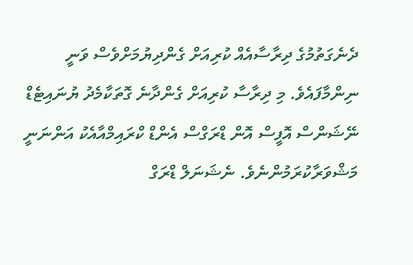ދެނެގަތުމުގެ ދިރާސާއެއް ކުރިއަށް ގެންދިޔުމަށްވެސް ވަނީ ނިންމާފައެވެ. މި ދިރާސާ ކުރިއަށް ގެންދާނެ ގޮތަކާމެދު ޔުނައިޓެޑް ނޭޝަންސް އޮފީސް އޮން ޑްރަގްސް އެންޑް ކްރައިމްއާއެކު އަންނަނީ މަޝްވަރާކުރަމުންނެވެ. ނެޝަނަލް ޑްރަގް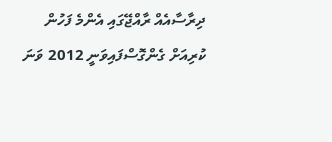ދިރާސާއެއް ރާއްޖޭގައި އެންމެ ފަހުން ކުރިއަށް ގެންގޮސްފައިވަނީ 2012 ވަނަ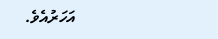އަހަރުއެވެ.